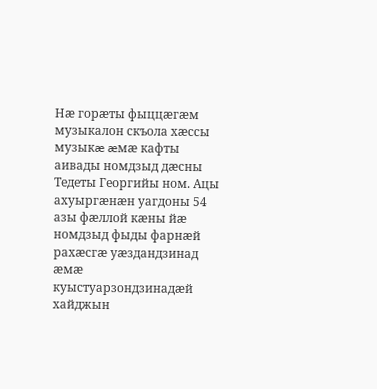Нæ горæты фыццæгæм музыкалон скъола хæссы музыкæ æмæ кафты аивады номдзыд дæсны Тедеты Георгийы ном. Ацы ахуыргæнæн уагдоны 54 азы фæллой кæны йæ номдзыд фыды фарнæй рахæсгæ уæздандзинад æмæ куыстуарзондзинадæй хайджын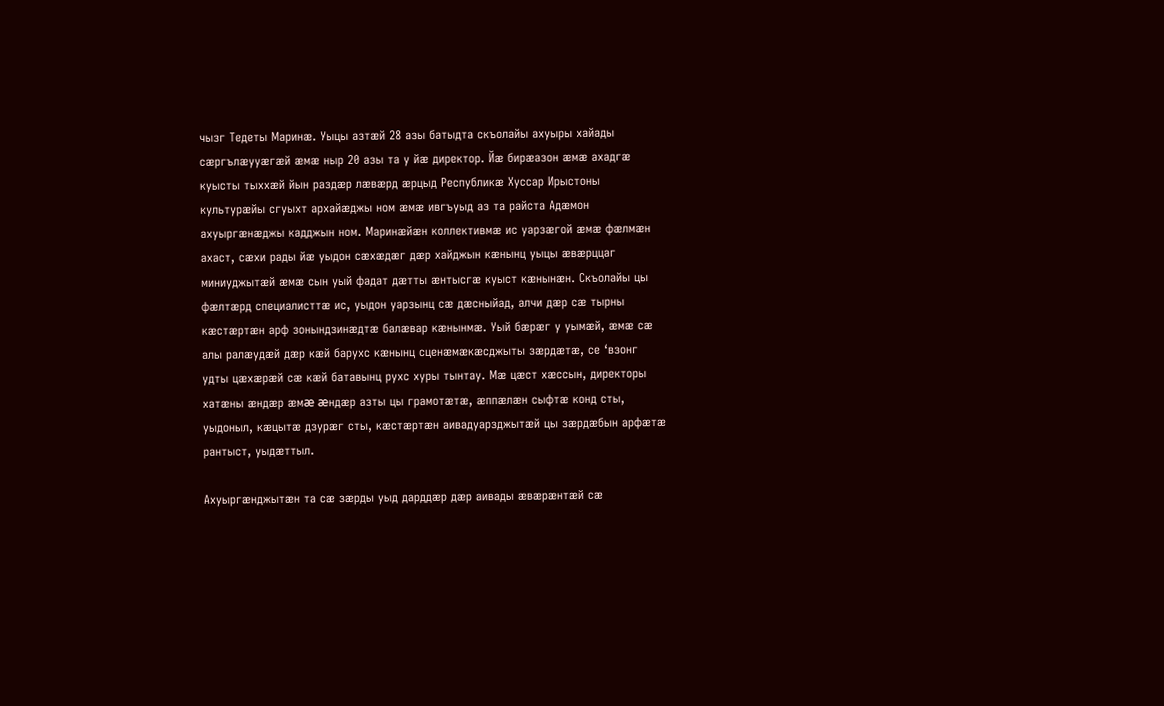чызг Тедеты Маринæ. Уыцы азтæй 28 азы батыдта скъолайы ахуыры хайады сæргълæууæгæй æмæ ныр 20 азы та у йæ директор. Йæ бирæазон æмæ ахадгæ куысты тыххæй йын раздæр лæвæрд æрцыд Республикæ Хуссар Ирыстоны культурæйы сгуыхт архайæджы ном æмæ ивгъуыд аз та райста Адæмон ахуыргæнæджы кадджын ном. Маринæйæн коллективмæ ис уарзæгой æмæ фæлмæн ахаст, сæхи рады йæ уыдон сæхæдæг дæр хайджын кæнынц уыцы æвæрццаг миниуджытæй æмæ сын уый фадат дæтты æнтысгæ куыст кæнынæн. Скъолайы цы фæлтæрд специалисттæ ис, уыдон уарзынц сæ дæсныйад, алчи дæр сæ тырны кæстæртæн арф зонындзинæдтæ балæвар кæнынмæ. Уый бæрæг у уымæй, æмæ сæ алы ралæудæй дæр кæй барухс кæнынц сценæмæкæсджыты зæрдæтæ, се ‘взонг  удты цæхæрæй сæ кæй батавынц рухс хуры тынтау. Мæ цæст хæссын, директоры хатæны æндæр æмæ æндæр азты цы грамотæтæ, æппæлæн сыфтæ конд сты, уыдоныл, кæцытæ дзурæг сты, кæстæртæн аивадуарзджытæй цы зæрдæбын арфæтæ рантыст, уыдæттыл.

Ахуыргæнджытæн та сæ зæрды уыд дарддæр дæр аивады æвæрæнтæй сæ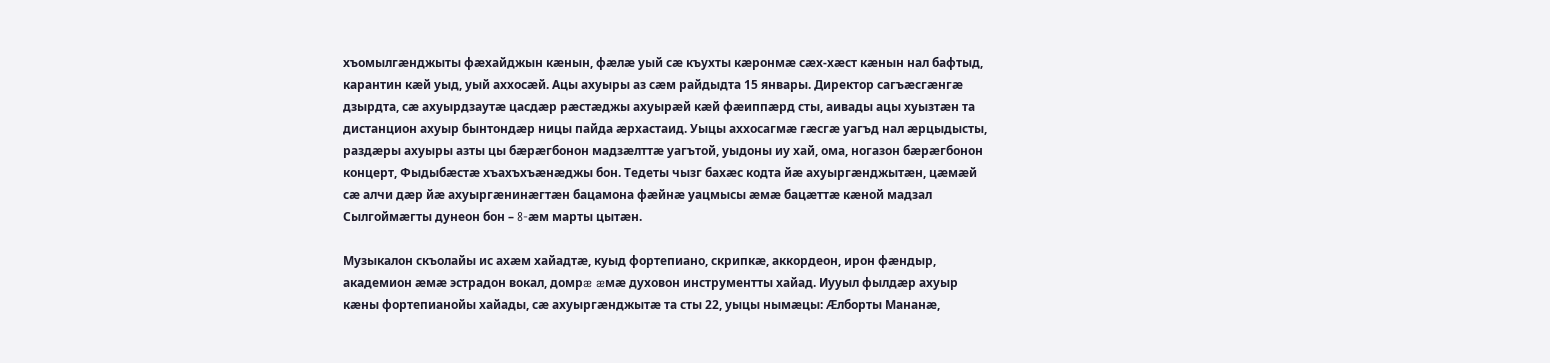хъомылгæнджыты фæхайджын кæнын, фæлæ уый сæ къухты кæронмæ сæх-хæст кæнын нал бафтыд, карантин кæй уыд, уый аххосæй. Ацы ахуыры аз сæм райдыдта 15 январы. Директор сагъæсгæнгæ дзырдта, сæ ахуырдзаутæ цасдæр рæстæджы ахуырæй кæй фæиппæрд сты, аивады ацы хуызтæн та дистанцион ахуыр бынтондæр ницы пайда æрхастаид. Уыцы аххосагмæ гæсгæ уагъд нал æрцыдысты, раздæры ахуыры азты цы бæрæгбонон мадзæлттæ уагътой, уыдоны иу хай, ома, ногазон бæрæгбонон концерт, Фыдыбæстæ хъахъхъæнæджы бон. Тедеты чызг бахæс кодта йæ ахуыргæнджытæн, цæмæй сæ алчи дæр йæ ахуыргæнинæгтæн бацамона фæйнæ уацмысы æмæ бацæттæ кæной мадзал Сылгоймæгты дунеон бон – 8-æм марты цытæн.

Музыкалон скъолайы ис ахæм хайадтæ, куыд фортепиано, скрипкæ, аккордеон, ирон фæндыр, академион æмæ эстрадон вокал, домрæ æмæ духовон инструментты хайад. Иууыл фылдæр ахуыр кæны фортепианойы хайады, сæ ахуыргæнджытæ та сты 22, уыцы нымæцы: Æлборты Мананæ,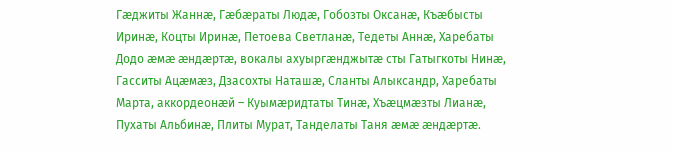Гæджиты Жаннæ, Гæбæраты Людæ, Гобозты Оксанæ, Къæбысты Иринæ, Коцты Иринæ, Петоева Светланæ, Тедеты Аннæ, Харебаты Додо æмæ æндæртæ, вокалы ахуыргæнджытæ сты Гатыгкоты Нинæ, Гасситы Ацæмæз, Дзасохты Наташæ, Сланты Алыксандр, Харебаты Марта, аккордеонæй – Куымæридтаты Тинæ, Хъæцмæзты Лианæ, Пухаты Альбинæ, Плиты Мурат, Танделаты Таня æмæ æндæртæ.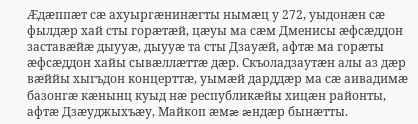Æдæппæт сæ ахуыргæнинæгты нымæц у 272, уыдонæн сæ фылдæр хай сты горæтæй, цæуы ма сæм Дменисы æфсæддон заставæйæ дыууæ, дыууæ та сты Дзауæй, афтæ ма горæты æфсæддон хайы сывæллæттæ дæр. Скъоладзаутæн алы аз дæр вæййы хыгъдон концерттæ, уымæй дарддæр ма сæ аивадимæ базонгæ кæнынц куыд нæ республикæйы хицæн районты, афтæ Дзæуджыхъæу, Майкоп æмæ æндæр бынæтты.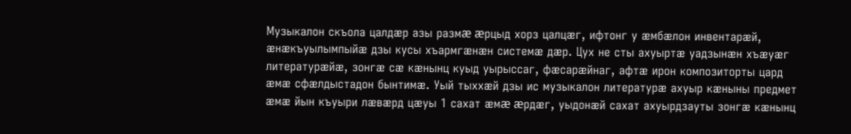Музыкалон скъола цалдæр азы размæ æрцыд хорз цалцæг, ифтонг у æмбæлон инвентарæй, æнæкъуылымпыйæ дзы кусы хъармгæнæн системæ дæр. Цух не сты ахуыртæ уадзынæн хъæуæг литературæйæ, зонгæ сæ кæнынц куыд уырыссаг, фæсарæйнаг, афтæ ирон композиторты цард æмæ сфæлдыстадон бынтимæ. Уый тыххæй дзы ис музыкалон литературæ ахуыр кæныны предмет æмæ йын къуыри лæвæрд цæуы 1 сахат æмæ æрдæг, уыдонæй сахат ахуырдзауты зонгæ кæнынц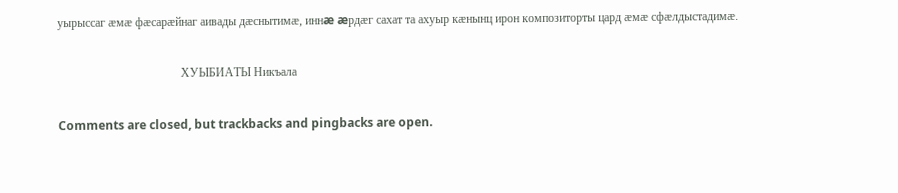уырыссаг æмæ фæсарæйнаг аивады дæснытимæ, иннæ æрдæг сахат та ахуыр кæнынц ирон композиторты цард æмæ сфæлдыстадимæ.

                                         ХУЫБИАТЫ Никъала

Comments are closed, but trackbacks and pingbacks are open.